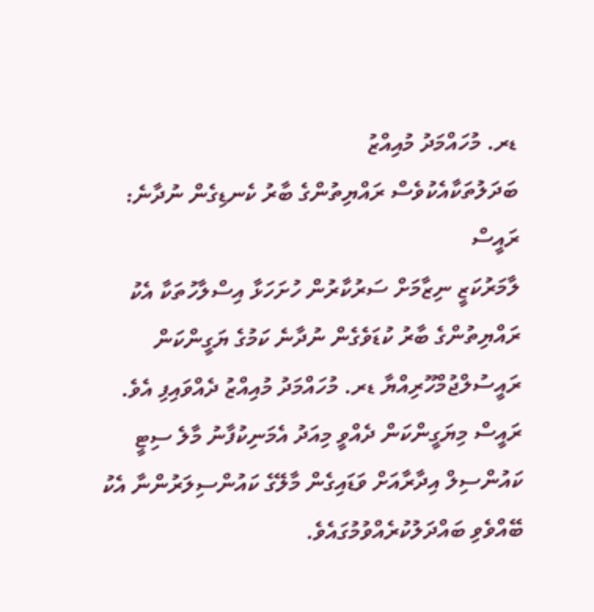ޑރ. މުހައްމަދު މުއިއްޒު
ބަދަލުތަކާއެކުވެސް ރައްޔިތުންގެ ބާރު ކެނޑިގެން ނުދާނެ: ރައީސް
ލާމަރުކަޒީ ނިޒާމަށް ސަރުކާރުން ހުށަހަޅާ އިސްލާހުތަކާ އެކު ރައްޔިތުންގެ ބާރު ކުޑަވެގެން ނުދާނެ ކަމުގެ ޔަގީންކަން ރައީސުލްޖުމްހޫރިއްޔާ ޑރ. މުހައްމަދު މުއިއްޒު ދެއްވައިފި އެވެ.
ރައީސް މިޔަގީންކަން ދެއްވީ މިއަދު އެމަނިކުފާނު މާލެ ސިޓީ ކައުންސިލް އިދާރާއަށް ވަޑައިގެން މާލޭގެ ކައުންސިލަރުންނާ އެކު ބޭއްވެވި ބައްދަލުކުރެއްވުމުގައެވެ.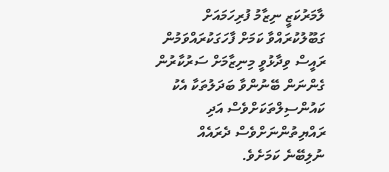ލާމަރުކަޒީ ނިޒާމު ފުރިހަމައަށް ގަބޫލުކުރައްވާ ކަމަށް ފާހަގަކުރައްވަމުން ރައީސް ވިދާޅުވީ މިނިޒާމަށް ސަރުކާރުން ގެންނަން ބޭނުންވާ ބަދަލުތަކާ އެކު ކައުންސިލްތަކަށްވެސް އަދި ރައްޔިތުންނަށްވެސް ދެރައެއް ނުލިބޭނެ ކަމަށެވެ.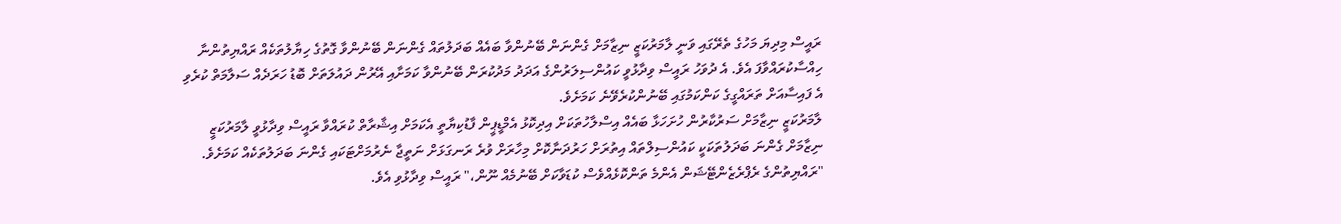ރައީސް މިދިޔަ މަހުގެ ތެރޭގައި ވަނީ ލާމަރުކަޒީ ނިޒާމަށް ގެންނަން ބޭނުންވާ ބައެއް ބަދަލުތައް ގެންނަން ބޭނުންވާ ގޮތުގެ ހިޔާލުތަކެއް ރައްޔިތުންނާ ހިއްސާކުރައްވާފަ އެވެ. އެ ދުވަހު ރައީސް ވިދާޅުވީ ކައުންސިލަރުންގެ އަދަދު މަދުކުރަން ބޭނުންވާ ކަމަށާއި އޭރުން ދައުލަތަށް ބޮޑު ހަރަދެއް ސަލާމަތް ކުރެވި އެ ފައިސާއަށް ތަރައްގީގެ ކަންކަމުގައި ބޭނުންކުރެވޭނެ ކަމަށެވެ.
ލާމަރުކަޒީ ނިޒާމަށް ސަރުކާރުން ހުށަހަޅާ ބައެއް އިސްލާހުތަކަށް އިދިކޮޅު އެމްޑީޕީން ފާޑުކިޔާތީ އެކަމަށް އިޝާރާތް ކުރައްވާ ރައީސް ވިދާޅުވީ ލާމަރުކަޒީ ނިޒާމަށް ގެންނަ ބަދަލުތަކަކީ ކައުންސިލްތައް އިތުރަށް ހަރުދަނާކޮށް މިހާރަށް ވުރެ ރަނގަޅަށް ނަތީޖާ ނެރުމަށްޓަކައި ގެންނަ ބަދަލުތަކެއް ކަމަށެވެ.
"ރައްޔިތުންގެ ރެޕްރެޒެންޓޭޝަން އެންމެ ތަންކޮޅެއްވެސް ކުޑަވާކަށް ބޭނުމެއް ނޫން،" ރައީސް ވިދާޅުވި އެވެ.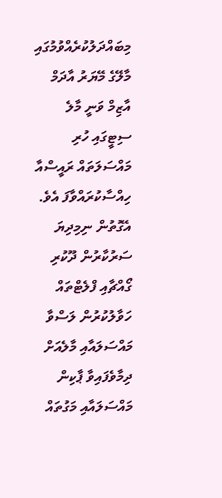މިބައްދަލުކުރެއްވުމުގައި މާލޭގެ މޭޔަރު އާދަމް އާޒިމް ވަނީ މާލެ ސިޓީގައި ހުރި މައްސަލަތައް ރައީސްއާ ހިއްސާކުރައްވާފަ އެވެ. އެގޮތުން ނިމިދިޔަ ސަރުކާރުން ދޫކުރި ގޯއްޗާއި ފްލެޓްތައް ހަވާލުކުރުން ލަސްވާ މައްސަލައާއި މާލެއަށް ދިމާވެފައިވާ ޕާކިން މައްސަލައާއި މަގުތައް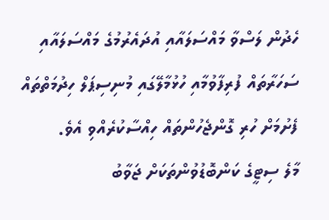ހެދުން ލަސްވާ މައްސަލައާއި އުދައެރުމުގެ މައްސަލައާއި ސަހަރާތައް ފުރިފާވުމާއި ހުޅުމާލޭގައި މުނިސިޕަލް ހިދުމަތްތައް ފެށުމަށް ހުރި ގޮންޖެހުންތައް ހިއްސާކުރެއްވި އެވެ.
މާލެ ސިޓީގެ ކަންބޮޑުވުންތަކަށް ޖަވާބު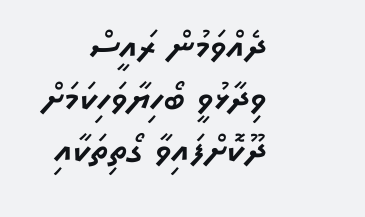ދެއްވަމުން ރައީސް ވިދާޅުވީ ބޯހިޔާވަހިކަމަށް ދޫކޮށްފައިވާ ގޯތިތަކާއި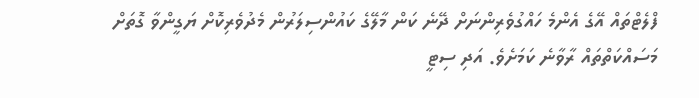ފްލެޓްތައް އޭގެ އެންމެ ހައްގުވެރިންނަށް ދޭނެ ކަން މާލޭގެ ކައުންސިލަރުން މެދުވެރިކޮށް ޔަގީންވާ ގޮތަށް މަސައްކަތްތައް ރާވާނެ ކަމަށެވެ. އަދި ސިޓީ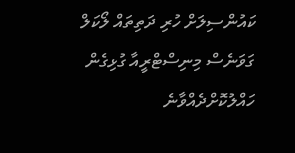ކައުންސިލަށް ހުރި ދަތިތައް ލޯކަލް ގަވަނެސް މިނިސްޓްރީއާ ގުޅިގެން ހައްލުކޮށްދެއްވާނެ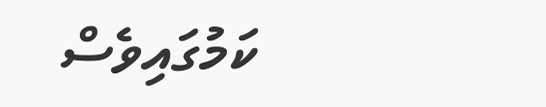ކަމުގައިވެސް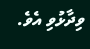ވިދާޅުވި އެވެ.